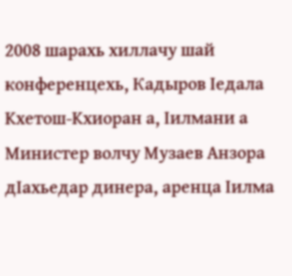2008 шарахь хиллачу шай конференцехь, Кадыров Iедала Kхетош-Kхиоран а, Iилмани а Министер волчу Музаев Анзора дIахьедар динера, аренца Iилма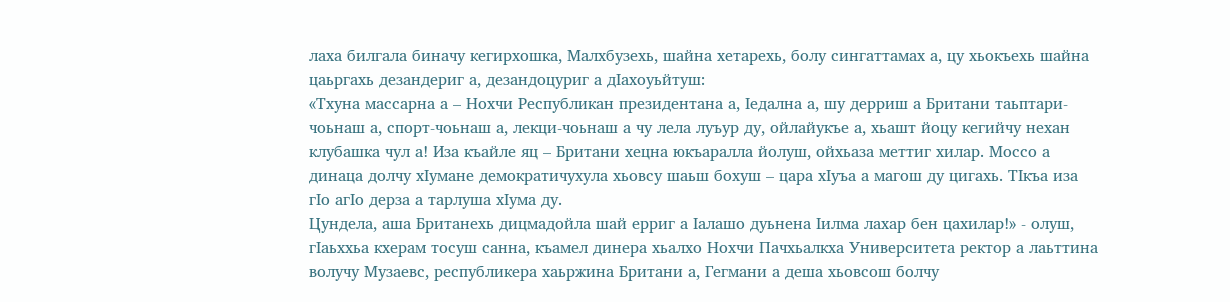лаха билгала биначу кегирхошка, Малхбузехь, шайна хетарехь, болу сингаттамах а, цу хьокъехь шайна цаьргахь дезандериг а, дезандоцуриг а дIахоуьйтуш:
«Тхуна массарна а – Нохчи Республикан президентана а, Iедална а, шу дерриш а Британи таьптари-чоьнаш а, спорт-чоьнаш а, лекци-чоьнаш а чу лела луъур ду, ойлайукъе а, хьашт йоцу кегийчу нехан клубашка чул а! Иза къайле яц – Британи хецна юкъаралла йолуш, ойхьаза меттиг хилар. Моссо а динаца долчу хIумане демократичухула хьовсу шаьш бохуш – цара хIуъа а магош ду цигахь. ТIкъа иза гIо агIо дерза а тарлуша хIума ду.
Цундела, аша Британехь дицмадойла шай ерриг а Iалашо дуьнена Iилма лахар бен цахилар!» - олуш, гIаьххьа кхерам тосуш санна, къамел динера хьалхо Нохчи Пачхьалкха Университета ректор а лаьттина волучу Музаевс, республикера хаьржина Британи а, Гегмани а деша хьовсош болчу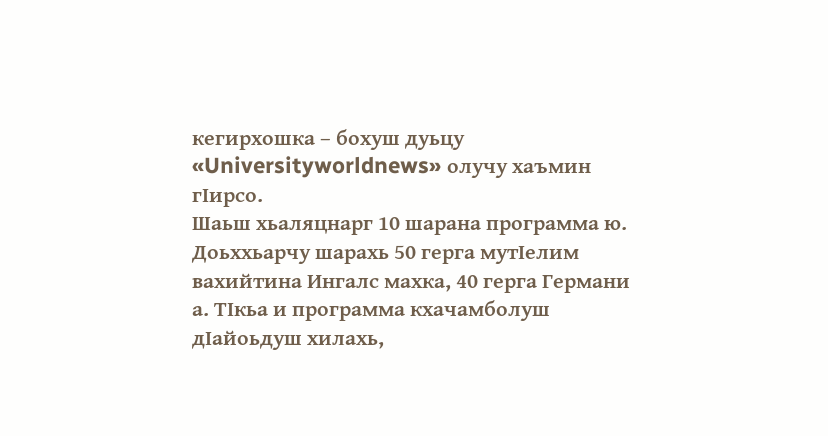кегирхошка – бохуш дуьцу «Universityworldnews» олучу хаъмин гIирсо.
Шаьш хьаляцнарг 10 шарана программа ю. Доьххьарчу шарахь 50 герга мутIелим вахийтина Ингалс махка, 40 герга Германи а. ТIкьа и программа кхачамболуш дIайоьдуш хилахь,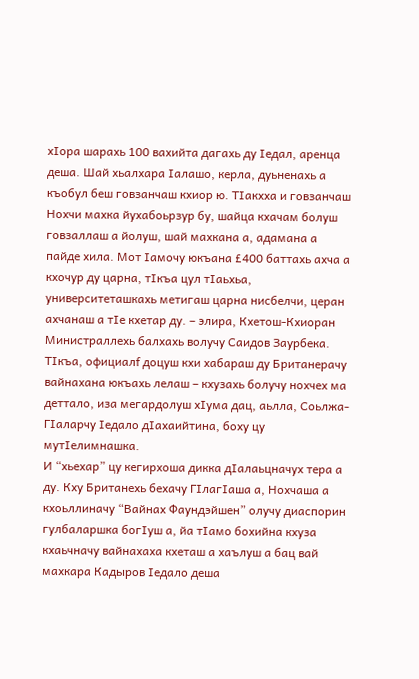хIора шарахь 100 вахийта дагахь ду Iедал, аренца деша. Шай хьалхара Iалашо, керла, дуьненахь а къобул беш говзанчаш кхиор ю. ТIакхха и говзанчаш Нохчи махка йухабоьрзур бу, шайца кхачам болуш говзаллаш а йолуш, шай махкана а, адамана а пайде хила. Мот Iамочу юкъана £400 баттахь ахча а кхочур ду царна, тIкъа цул тIаьхьа, университеташкахь метигаш царна нисбелчи, церан ахчанаш а тIе кхетар ду. – элира, Кхетош-Кхиоран Министраллехь балхахь волучу Саидов Заурбека.
ТIкъа, официалf доцуш кхи хабараш ду Британерачу вайнахана юкъахь лелаш – кхузахь болучу нохчех ма деттало, иза мегардолуш хIума дац, аьлла, Соьлжа-ГIаларчу Iедало дIахаийтина, боху цу мутIелимнашка.
И “хьехар” цу кегирхоша дикка дIалаьцначух тера а ду. Кху Британехь бехачу ГIлагIаша а, Нохчаша а кхоьллиначу “Вайнах Фаундэйшен” олучу диаспорин гулбаларшка богIуш а, йа тIамо бохийна кхуза кхаьчначу вайнахаха кхеташ а хаълуш а бац вай махкара Кадыров Iедало деша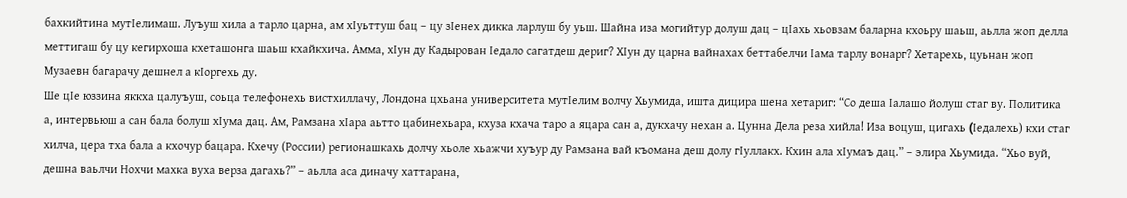бахкийтина мутIелимаш. Луъуш хила а тарло царна, ам хIуьттуш бац – цу зIенех дикка ларлуш бу уьш. Шайна иза могийтур долуш дац – цIахь хьовзам баларна кхоьру шаьш, аьлла жоп делла меттигаш бу цу кегирхоша кхеташонга шаьш кхайкхича. Амма, хIун ду Кадырован Iедало сагатдеш дериг? ХIун ду царна вайнахах беттабелчи Iама тарлу вонарг? Хетарехь, цуьнан жоп Музаевн багарачу дешнел а кIоргехь ду.
Ше цIе юззина яккха цалуъуш, соьца телефонехь вистхиллачу, Лондона цхьана университета мутIелим волчу Хьумида, ишта дицира шена хетариг: “Со деша Iалашо йолуш стаг ву. Политика а, интервьюш а сан бала болуш хIума дац. Ам, Рамзана хIара аьтто цабинехьара, кхуза кхача таро а яцара сан а, дукхачу нехан а. Цунна Дела реза хийла! Иза воцуш, цигахь (Iедалехь) кхи стаг хилча, цера тха бала а кхочур бацара. Кхечу (России) регионашкахь долчу хьоле хьажчи хуъур ду Рамзана вай къомана деш долу гIуллакх. Кхин ала хIумаъ дац.” – элира Хьумида. “Хьо вуй, дешна ваьлчи Нохчи махка вуха верза дагахь?” – аьлла аса диначу хаттарана,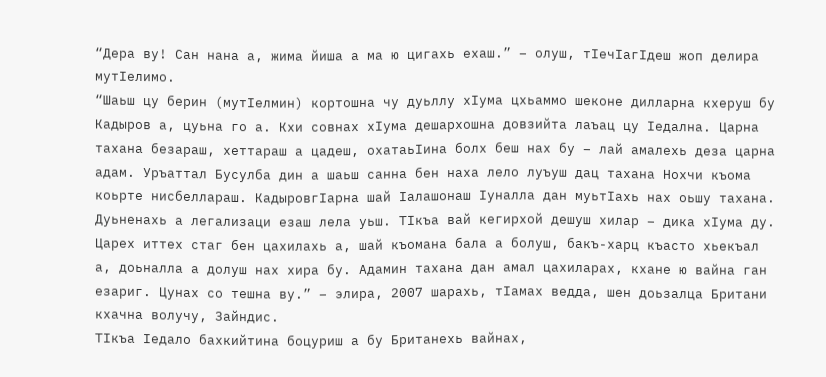“Дера ву! Сан нана а, жима йиша а ма ю цигахь ехаш.” – олуш, тIечIагIдеш жоп делира мутIелимо.
“Шаьш цу берин (мутIелмин) кортошна чу дуьллу хIума цхьаммо шеконе дилларна кхеруш бу Кадыров а, цуьна го а. Кхи совнах хIума дешархошна довзийта лаъац цу Iедална. Царна тахана безараш, хеттараш а цадеш, охатаьIина болх беш нах бу – лай амалехь деза царна адам. Уръаттал Бусулба дин а шаьш санна бен наха лело луъуш дац тахана Нохчи къома коьрте нисбеллараш. КадыровгIарна шай Iалашонаш Iуналла дан муьтIахь нах оьшу тахана. Дуьненахь а легализаци езаш лела уьш. ТIкъа вай кегирхой дешуш хилар – дика хIума ду. Царех иттех стаг бен цахилахь а, шай къомана бала а болуш, бакъ-харц къасто хьекъал а, доьналла а долуш нах хира бу. Адамин тахана дан амал цахиларах, кхане ю вайна ган езариг. Цунах со тешна ву.” – элира, 2007 шарахь, тIамах ведда, шен доьзалца Британи кхачна волучу, Зайндис.
ТIкъа Iедало бахкийтина боцуриш а бу Британехь вайнах,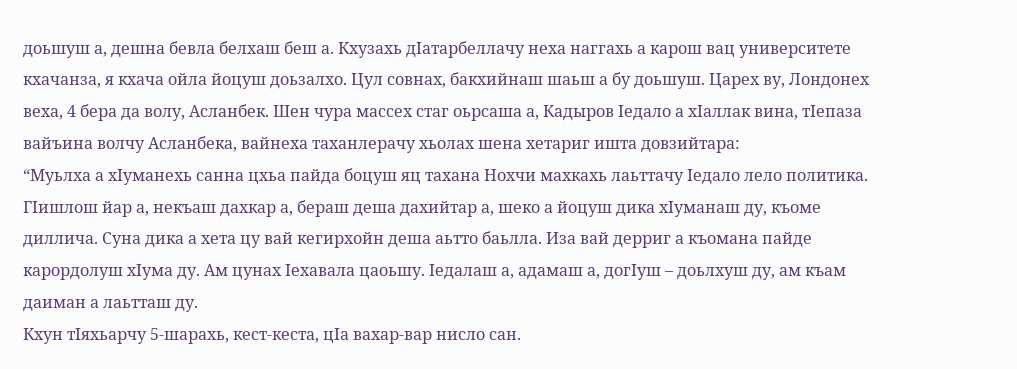доьшуш а, дешна бевла белхаш беш а. Кхузахь дIатарбеллачу неха наггахь а карош вац университете кхачанза, я кхача ойла йоцуш доьзалхо. Цул совнах, бакхийнаш шаьш а бу доьшуш. Царех ву, Лондонех веха, 4 бера да волу, Асланбек. Шен чура массех стаг оьрсаша а, Кадыров Iедало а хIаллак вина, тIепаза вайъина волчу Асланбека, вайнеха таханлерачу хьолах шена хетариг ишта довзийтара:
“Муьлха а хIуманехь санна цхьа пайда боцуш яц тахана Нохчи махкахь лаьттачу Iедало лело политика. ГIишлош йар а, некъаш дахкар а, бераш деша дахийтар а, шеко а йоцуш дика хIуманаш ду, къоме диллича. Суна дика а хета цу вай кегирхойн деша аьтто баьлла. Иза вай дерриг а къомана пайде карордолуш хIума ду. Ам цунах Iехавала цаоьшу. Iедалаш а, адамаш а, догIуш – доьлхуш ду, ам къам даиман а лаьтташ ду.
Кхун тIяхьарчу 5-шарахь, кест-кеста, цIа вахар-вар нисло сан.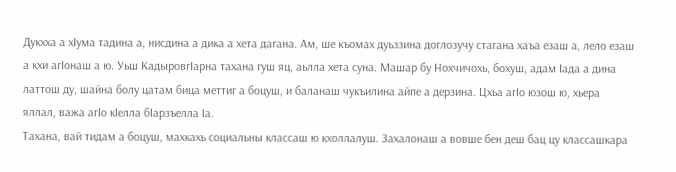Дукхха а хIума тадина а, нисдина а дика а хета дагана. Ам, ше къомах дуьззина доглозучу стагана хаъа езаш а, лело езаш а кхи агIонаш а ю. Уьш КадыровгIарна тахана гуш яц, аьлла хета суна. Машар бу Нохчичохь, бохуш, адам Iада а дина латтош ду, шайна болу цатам бица меттиг а боцуш, и баланаш чукъилина айпе а дерзина. Цхьа агIо юзош ю, хьера яллал, важа агIо кIелла бIарзъелла Iа.
Тахана, вай тидам а боцуш, махкахь социальны классаш ю кхоллалуш. Захалонаш а вовше бен деш бац цу классашкара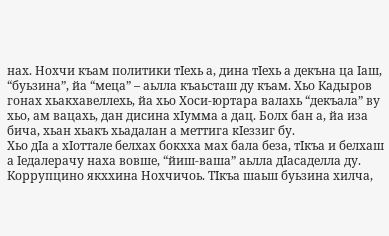нах. Нохчи къам политики тIехь а, дина тIехь а декъна ца Iаш, “буьзина”, йа “меца” – аьлла къаьсташ ду къам. Хьо Кадыров гонах хьакхавеллехь, йа хьо Хоси-юртара валахь “декъала” ву хьо, ам вацахь, дан дисина хIумма а дац. Болх бан а, йа иза бича, хьан хьакъ хьадалан а меттига кIеззиг бу.
Хьо дIа а хIоттале белхах бокхха мах бала беза, тIкъа и белхаш а Iедалерачу наха вовше, “йиш-ваша” аьлла дIасаделла ду. Коррупцино якххина Нохчичоь. ТIкъа шаьш буьзина хилча,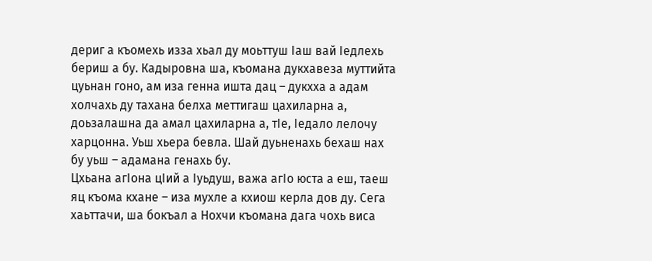дериг а къомехь изза хьал ду моьттуш Iаш вай Iедлехь бериш а бу. Кадыровна ша, къомана дукхавеза муттийта цуьнан гоно, ам иза генна ишта дац – дукхха а адам холчахь ду тахана белха меттигаш цахиларна а, доьзалашна да амал цахиларна а, тIе, Iедало лелочу харцонна. Уьш хьера бевла. Шай дуьненахь бехаш нах бу уьш – адамана генахь бу.
Цхьана агIона цIий а Iуьдуш, важа агIо юста а еш, таеш яц къома кхане – иза мухле а кхиош керла дов ду. Сега хаьттачи, ша бокъал а Нохчи къомана дага чохь виса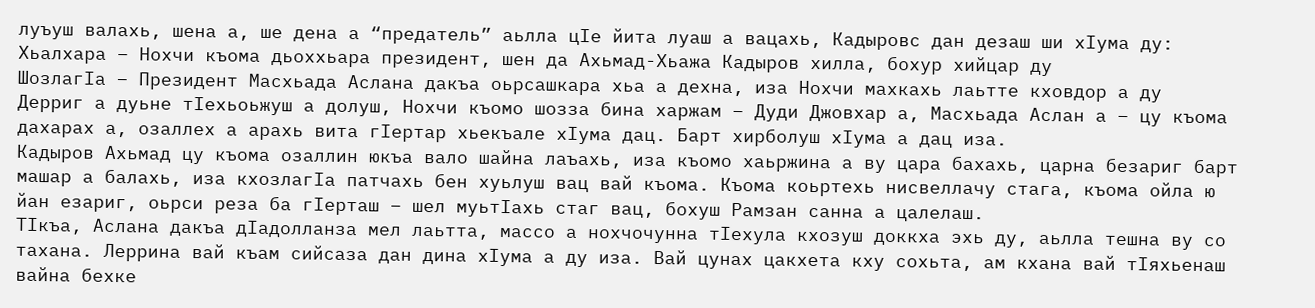луъуш валахь, шена а, ше дена а “предатель” аьлла цIе йита луаш а вацахь, Кадыровс дан дезаш ши хIума ду:
Хьалхара – Нохчи къома дьоххьара президент, шен да Ахьмад-Хьажа Кадыров хилла, бохур хийцар ду
ШозлагIа – Президент Масхьада Аслана дакъа оьрсашкара хьа а дехна, иза Нохчи махкахь лаьтте кховдор а ду
Дерриг а дуьне тIехьоьжуш а долуш, Нохчи къомо шозза бина харжам – Дуди Джовхар а, Масхьада Аслан а – цу къома дахарах а, озаллех а арахь вита гIертар хьекъале хIума дац. Барт хирболуш хIума а дац иза.
Кадыров Ахьмад цу къома озаллин юкъа вало шайна лаъахь, иза къомо хаьржина а ву цара бахахь, царна безариг барт машар а балахь, иза кхозлагIа патчахь бен хуьлуш вац вай къома. Къома коьртехь нисвеллачу стага, къома ойла ю йан езариг, оьрси реза ба гIерташ – шел муьтIахь стаг вац, бохуш Рамзан санна а цалелаш.
ТIкъа, Аслана дакъа дIадолланза мел лаьтта, массо а нохчочунна тIехула кхозуш доккха эхь ду, аьлла тешна ву со тахана. Леррина вай къам сийсаза дан дина хIума а ду иза. Вай цунах цакхета кху сохьта, ам кхана вай тIяхьенаш вайна бехке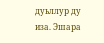дуьллур ду иза. Эшара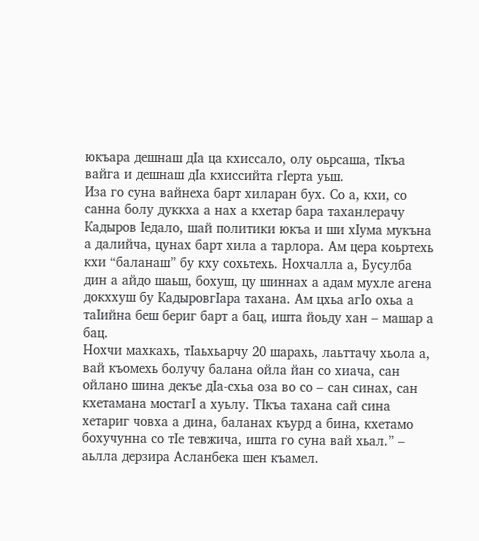юкъара дешнаш дIа ца кхиссало, олу оьрсаша, тIкъа вайга и дешнаш дIа кхиссийта гIерта уьш.
Иза го суна вайнеха барт хиларан бух. Со а, кхи, со санна болу дуккха а нах а кхетар бара таханлерачу Кадыров Iедало, шай политики юкъа и ши хIума мукъна а далийча, цунах барт хила а тарлора. Ам цера коьртехь кхи “баланаш” бу кху сохьтехь. Нохчалла а, Бусулба дин а айдо шаьш, бохуш, цу шиннах а адам мухле агена докххуш бу КадыровгIара тахана. Ам цхьа агIо охьа а таIийна беш бериг барт а бац, ишта йоьду хан – машар а бац.
Нохчи махкахь, тIаьхьарчу 20 шарахь, лаьттачу хьола а, вай къомехь болучу балана ойла йан со хиача, сан ойлано шина декъе дIа-схьа оза во со – сан синах, сан кхетамана мостагI а хуьлу. ТIкъа тахана сай сина хетариг човха а дина, баланах къурд а бина, кхетамо бохучунна со тIе тевжича, ишта го суна вай хьал.” – аьлла дерзира Асланбека шен къамел.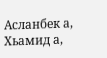Асланбек а, Хьамид а,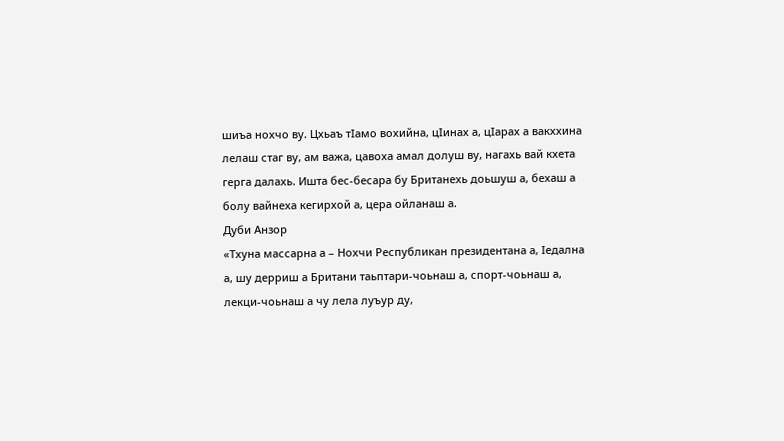шиъа нохчо ву. Цхьаъ тIамо вохийна, цIинах а, цIарах а вакххина лелаш стаг ву, ам важа, цавоха амал долуш ву, нагахь вай кхета герга далахь. Ишта бес-бесара бу Британехь доьшуш а, бехаш а болу вайнеха кегирхой а, цера ойланаш а.
Дуби Анзор
«Тхуна массарна а – Нохчи Республикан президентана а, Iедална а, шу дерриш а Британи таьптари-чоьнаш а, спорт-чоьнаш а, лекци-чоьнаш а чу лела луъур ду,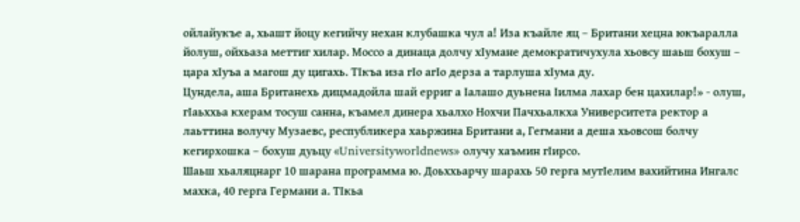ойлайукъе а, хьашт йоцу кегийчу нехан клубашка чул а! Иза къайле яц – Британи хецна юкъаралла йолуш, ойхьаза меттиг хилар. Моссо а динаца долчу хIумане демократичухула хьовсу шаьш бохуш – цара хIуъа а магош ду цигахь. ТIкъа иза гIо агIо дерза а тарлуша хIума ду.
Цундела, аша Британехь дицмадойла шай ерриг а Iалашо дуьнена Iилма лахар бен цахилар!» - олуш, гIаьххьа кхерам тосуш санна, къамел динера хьалхо Нохчи Пачхьалкха Университета ректор а лаьттина волучу Музаевс, республикера хаьржина Британи а, Гегмани а деша хьовсош болчу кегирхошка – бохуш дуьцу «Universityworldnews» олучу хаъмин гIирсо.
Шаьш хьаляцнарг 10 шарана программа ю. Доьххьарчу шарахь 50 герга мутIелим вахийтина Ингалс махка, 40 герга Германи а. ТIкьа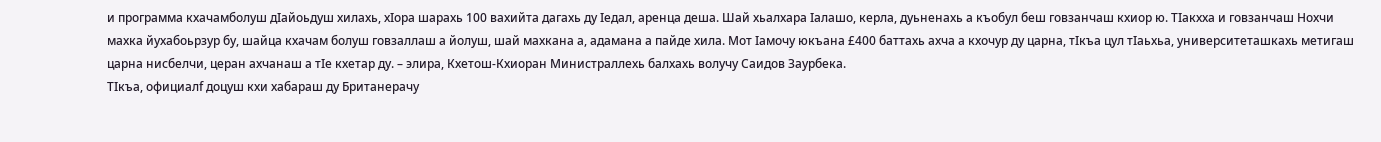и программа кхачамболуш дIайоьдуш хилахь, хIора шарахь 100 вахийта дагахь ду Iедал, аренца деша. Шай хьалхара Iалашо, керла, дуьненахь а къобул беш говзанчаш кхиор ю. ТIакхха и говзанчаш Нохчи махка йухабоьрзур бу, шайца кхачам болуш говзаллаш а йолуш, шай махкана а, адамана а пайде хила. Мот Iамочу юкъана £400 баттахь ахча а кхочур ду царна, тIкъа цул тIаьхьа, университеташкахь метигаш царна нисбелчи, церан ахчанаш а тIе кхетар ду. – элира, Кхетош-Кхиоран Министраллехь балхахь волучу Саидов Заурбека.
ТIкъа, официалf доцуш кхи хабараш ду Британерачу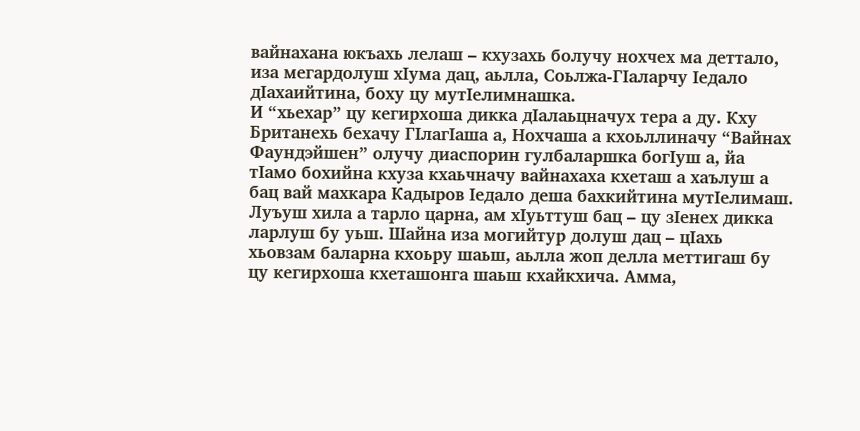вайнахана юкъахь лелаш – кхузахь болучу нохчех ма деттало, иза мегардолуш хIума дац, аьлла, Соьлжа-ГIаларчу Iедало дIахаийтина, боху цу мутIелимнашка.
И “хьехар” цу кегирхоша дикка дIалаьцначух тера а ду. Кху Британехь бехачу ГIлагIаша а, Нохчаша а кхоьллиначу “Вайнах Фаундэйшен” олучу диаспорин гулбаларшка богIуш а, йа тIамо бохийна кхуза кхаьчначу вайнахаха кхеташ а хаълуш а бац вай махкара Кадыров Iедало деша бахкийтина мутIелимаш. Луъуш хила а тарло царна, ам хIуьттуш бац – цу зIенех дикка ларлуш бу уьш. Шайна иза могийтур долуш дац – цIахь хьовзам баларна кхоьру шаьш, аьлла жоп делла меттигаш бу цу кегирхоша кхеташонга шаьш кхайкхича. Амма,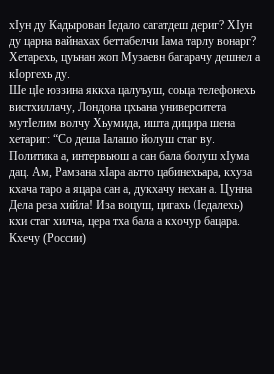хIун ду Кадырован Iедало сагатдеш дериг? ХIун ду царна вайнахах беттабелчи Iама тарлу вонарг? Хетарехь, цуьнан жоп Музаевн багарачу дешнел а кIоргехь ду.
Ше цIе юззина яккха цалуъуш, соьца телефонехь вистхиллачу, Лондона цхьана университета мутIелим волчу Хьумида, ишта дицира шена хетариг: “Со деша Iалашо йолуш стаг ву. Политика а, интервьюш а сан бала болуш хIума дац. Ам, Рамзана хIара аьтто цабинехьара, кхуза кхача таро а яцара сан а, дукхачу нехан а. Цунна Дела реза хийла! Иза воцуш, цигахь (Iедалехь) кхи стаг хилча, цера тха бала а кхочур бацара. Кхечу (России)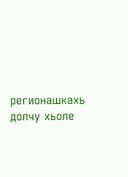регионашкахь долчу хьоле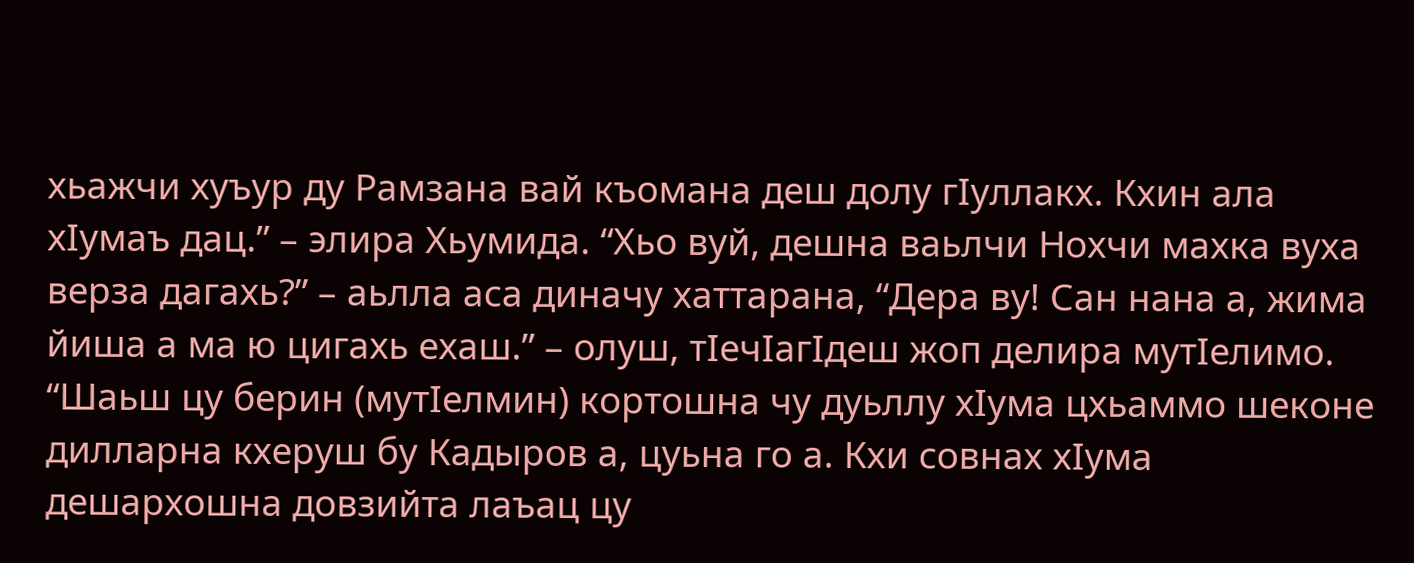хьажчи хуъур ду Рамзана вай къомана деш долу гIуллакх. Кхин ала хIумаъ дац.” – элира Хьумида. “Хьо вуй, дешна ваьлчи Нохчи махка вуха верза дагахь?” – аьлла аса диначу хаттарана, “Дера ву! Сан нана а, жима йиша а ма ю цигахь ехаш.” – олуш, тIечIагIдеш жоп делира мутIелимо.
“Шаьш цу берин (мутIелмин) кортошна чу дуьллу хIума цхьаммо шеконе дилларна кхеруш бу Кадыров а, цуьна го а. Кхи совнах хIума дешархошна довзийта лаъац цу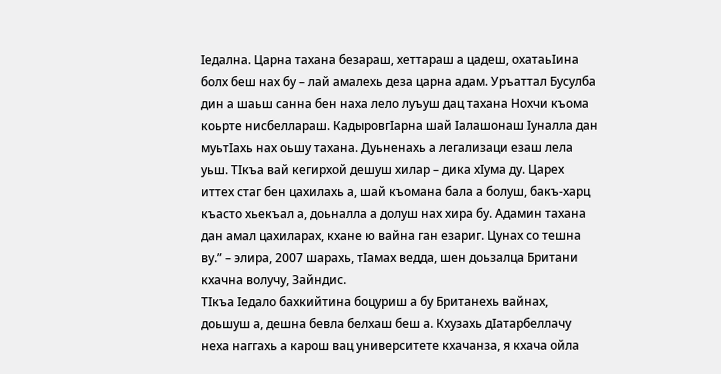Iедална. Царна тахана безараш, хеттараш а цадеш, охатаьIина болх беш нах бу – лай амалехь деза царна адам. Уръаттал Бусулба дин а шаьш санна бен наха лело луъуш дац тахана Нохчи къома коьрте нисбеллараш. КадыровгIарна шай Iалашонаш Iуналла дан муьтIахь нах оьшу тахана. Дуьненахь а легализаци езаш лела уьш. ТIкъа вай кегирхой дешуш хилар – дика хIума ду. Царех иттех стаг бен цахилахь а, шай къомана бала а болуш, бакъ-харц къасто хьекъал а, доьналла а долуш нах хира бу. Адамин тахана дан амал цахиларах, кхане ю вайна ган езариг. Цунах со тешна ву.” – элира, 2007 шарахь, тIамах ведда, шен доьзалца Британи кхачна волучу, Зайндис.
ТIкъа Iедало бахкийтина боцуриш а бу Британехь вайнах, доьшуш а, дешна бевла белхаш беш а. Кхузахь дIатарбеллачу неха наггахь а карош вац университете кхачанза, я кхача ойла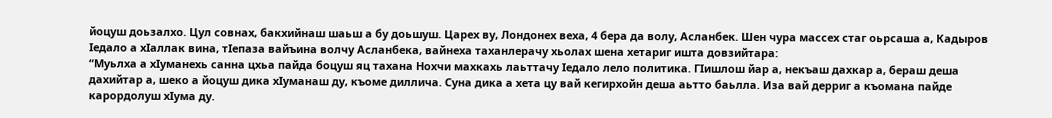йоцуш доьзалхо. Цул совнах, бакхийнаш шаьш а бу доьшуш. Царех ву, Лондонех веха, 4 бера да волу, Асланбек. Шен чура массех стаг оьрсаша а, Кадыров Iедало а хIаллак вина, тIепаза вайъина волчу Асланбека, вайнеха таханлерачу хьолах шена хетариг ишта довзийтара:
“Муьлха а хIуманехь санна цхьа пайда боцуш яц тахана Нохчи махкахь лаьттачу Iедало лело политика. ГIишлош йар а, некъаш дахкар а, бераш деша дахийтар а, шеко а йоцуш дика хIуманаш ду, къоме диллича. Суна дика а хета цу вай кегирхойн деша аьтто баьлла. Иза вай дерриг а къомана пайде карордолуш хIума ду.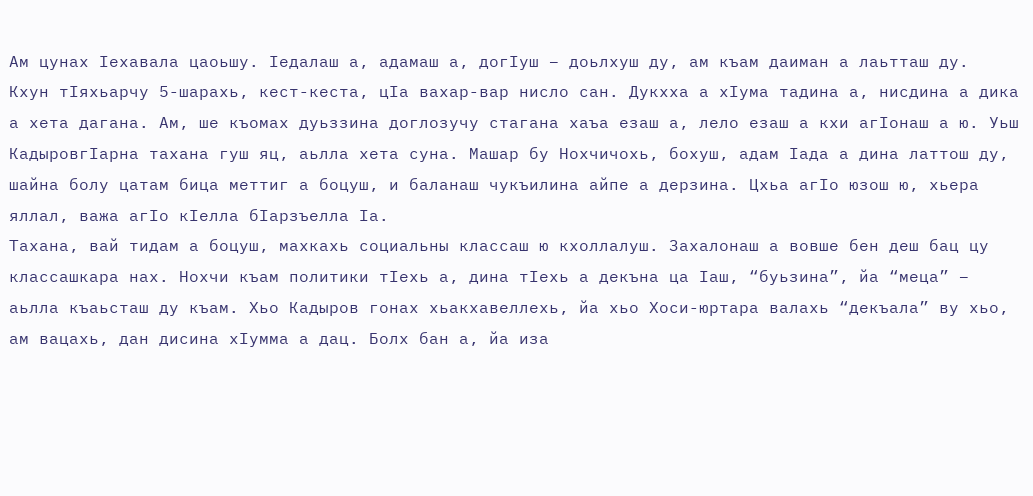Ам цунах Iехавала цаоьшу. Iедалаш а, адамаш а, догIуш – доьлхуш ду, ам къам даиман а лаьтташ ду.
Кхун тIяхьарчу 5-шарахь, кест-кеста, цIа вахар-вар нисло сан. Дукхха а хIума тадина а, нисдина а дика а хета дагана. Ам, ше къомах дуьззина доглозучу стагана хаъа езаш а, лело езаш а кхи агIонаш а ю. Уьш КадыровгIарна тахана гуш яц, аьлла хета суна. Машар бу Нохчичохь, бохуш, адам Iада а дина латтош ду, шайна болу цатам бица меттиг а боцуш, и баланаш чукъилина айпе а дерзина. Цхьа агIо юзош ю, хьера яллал, важа агIо кIелла бIарзъелла Iа.
Тахана, вай тидам а боцуш, махкахь социальны классаш ю кхоллалуш. Захалонаш а вовше бен деш бац цу классашкара нах. Нохчи къам политики тIехь а, дина тIехь а декъна ца Iаш, “буьзина”, йа “меца” – аьлла къаьсташ ду къам. Хьо Кадыров гонах хьакхавеллехь, йа хьо Хоси-юртара валахь “декъала” ву хьо, ам вацахь, дан дисина хIумма а дац. Болх бан а, йа иза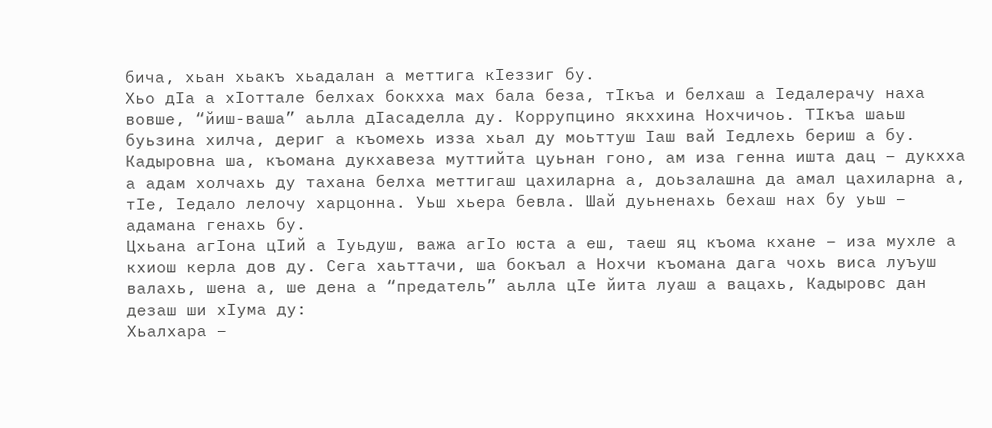бича, хьан хьакъ хьадалан а меттига кIеззиг бу.
Хьо дIа а хIоттале белхах бокхха мах бала беза, тIкъа и белхаш а Iедалерачу наха вовше, “йиш-ваша” аьлла дIасаделла ду. Коррупцино якххина Нохчичоь. ТIкъа шаьш буьзина хилча, дериг а къомехь изза хьал ду моьттуш Iаш вай Iедлехь бериш а бу. Кадыровна ша, къомана дукхавеза муттийта цуьнан гоно, ам иза генна ишта дац – дукхха а адам холчахь ду тахана белха меттигаш цахиларна а, доьзалашна да амал цахиларна а, тIе, Iедало лелочу харцонна. Уьш хьера бевла. Шай дуьненахь бехаш нах бу уьш – адамана генахь бу.
Цхьана агIона цIий а Iуьдуш, важа агIо юста а еш, таеш яц къома кхане – иза мухле а кхиош керла дов ду. Сега хаьттачи, ша бокъал а Нохчи къомана дага чохь виса луъуш валахь, шена а, ше дена а “предатель” аьлла цIе йита луаш а вацахь, Кадыровс дан дезаш ши хIума ду:
Хьалхара –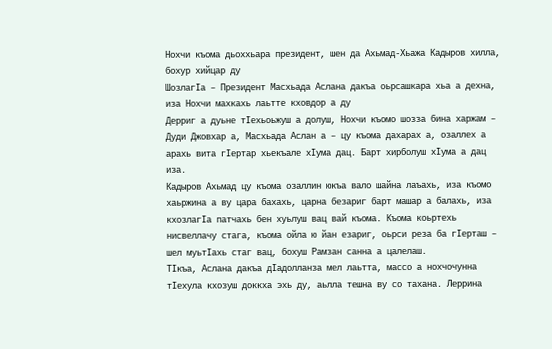Нохчи къома дьоххьара президент, шен да Ахьмад-Хьажа Кадыров хилла, бохур хийцар ду
ШозлагIа – Президент Масхьада Аслана дакъа оьрсашкара хьа а дехна, иза Нохчи махкахь лаьтте кховдор а ду
Дерриг а дуьне тIехьоьжуш а долуш, Нохчи къомо шозза бина харжам – Дуди Джовхар а, Масхьада Аслан а – цу къома дахарах а, озаллех а арахь вита гIертар хьекъале хIума дац. Барт хирболуш хIума а дац иза.
Кадыров Ахьмад цу къома озаллин юкъа вало шайна лаъахь, иза къомо хаьржина а ву цара бахахь, царна безариг барт машар а балахь, иза кхозлагIа патчахь бен хуьлуш вац вай къома. Къома коьртехь нисвеллачу стага, къома ойла ю йан езариг, оьрси реза ба гIерташ – шел муьтIахь стаг вац, бохуш Рамзан санна а цалелаш.
ТIкъа, Аслана дакъа дIадолланза мел лаьтта, массо а нохчочунна тIехула кхозуш доккха эхь ду, аьлла тешна ву со тахана. Леррина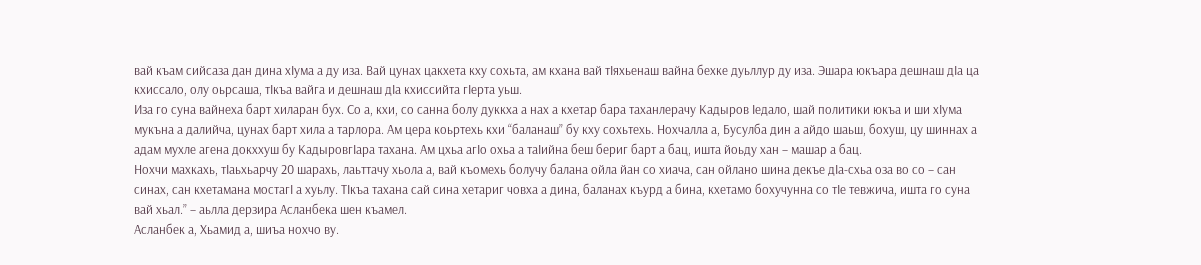вай къам сийсаза дан дина хIума а ду иза. Вай цунах цакхета кху сохьта, ам кхана вай тIяхьенаш вайна бехке дуьллур ду иза. Эшара юкъара дешнаш дIа ца кхиссало, олу оьрсаша, тIкъа вайга и дешнаш дIа кхиссийта гIерта уьш.
Иза го суна вайнеха барт хиларан бух. Со а, кхи, со санна болу дуккха а нах а кхетар бара таханлерачу Кадыров Iедало, шай политики юкъа и ши хIума мукъна а далийча, цунах барт хила а тарлора. Ам цера коьртехь кхи “баланаш” бу кху сохьтехь. Нохчалла а, Бусулба дин а айдо шаьш, бохуш, цу шиннах а адам мухле агена докххуш бу КадыровгIара тахана. Ам цхьа агIо охьа а таIийна беш бериг барт а бац, ишта йоьду хан – машар а бац.
Нохчи махкахь, тIаьхьарчу 20 шарахь, лаьттачу хьола а, вай къомехь болучу балана ойла йан со хиача, сан ойлано шина декъе дIа-схьа оза во со – сан синах, сан кхетамана мостагI а хуьлу. ТIкъа тахана сай сина хетариг човха а дина, баланах къурд а бина, кхетамо бохучунна со тIе тевжича, ишта го суна вай хьал.” – аьлла дерзира Асланбека шен къамел.
Асланбек а, Хьамид а, шиъа нохчо ву.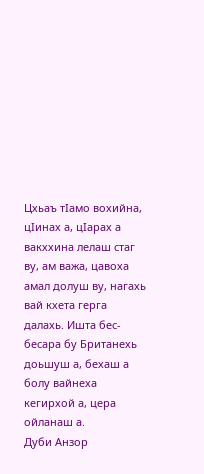Цхьаъ тIамо вохийна, цIинах а, цIарах а вакххина лелаш стаг ву, ам важа, цавоха амал долуш ву, нагахь вай кхета герга далахь. Ишта бес-бесара бу Британехь доьшуш а, бехаш а болу вайнеха кегирхой а, цера ойланаш а.
Дуби Анзор